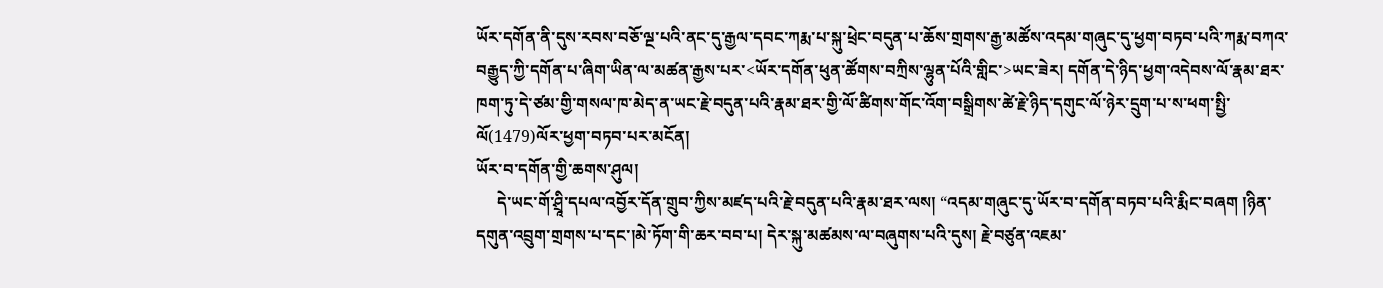ཡོར་དགོན་ནི་དུས་རབས་བཅོ་ལྔ་པའི་ནང་དུ་རྒྱལ་དབང་ཀརྨ་པ་སྐུ་ཕྲེང་བདུན་པ་ཆོས་གྲགས་རྒྱ་མཚོས་འདམ་གཞུང་དུ་ཕྱག་བཏབ་པའི་ཀརྨ་བཀའ་བརྒྱུད་ཀྱི་དགོན་པ་ཞིག་ཡིན་ལ་མཚན་རྒྱས་པར་<ཡོར་དགོན་ཕུན་ཚོགས་བཀྲིས་ལྷུན་པོའི་གླིང་>ཡང་ཟེར། དགོན་དེ་ཉིད་ཕྱག་འདེབས་ལོ་རྣམ་ཐར་ཁག་ཏུ་དེ་ཙམ་གྱི་གསལ་ཁ་མེད་ན་ཡང་རྗེ་བདུན་པའི་རྣམ་ཐར་གྱི་ལོ་ཚིགས་གོང་འོག་བསྒྲིགས་ཚེ་རྗེ་ཉིད་དགུང་ལོ་ཉེར་དྲུག་པ་ས་ཕག་སྤྱི་ལོ(1479)ལོར་ཕྱག་བཏབ་པར་མངོན།
ཡོར་བ་དགོན་གྱི་ཆགས་ཤུལ།
     དེ་ཡང་གོ་ཤྲཱི་དཔལ་འབྱོར་དོན་གྲུབ་ཀྱིས་མཛད་པའི་རྗེ་བདུན་པའི་རྣམ་ཐར་ལས། “འདམ་གཞུང་དུ་ཡོར་བ་དགོན་བཏབ་པའི་རྨིང་བཞག །ཉིན་དགུན་འབྲུག་གྲགས་པ་དང་།མེ་ཏོག་གི་ཆར་བབ་པ། དེར་སྐུ་མཚམས་ལ་བཞུགས་པའི་དུས། རྗེ་བཙུན་འཇམ་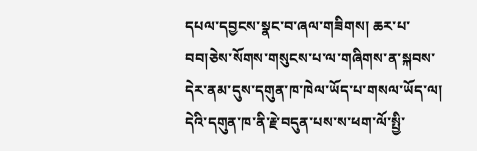དཔལ་དབྱངས་སྣང་བ་ཞལ་གཟིགས། ཆར་པ་བབ།ཅེས་སོགས་གསུངས་པ་ལ་གཞིགས་ན་སྐབས་དེར་ནམ་དུས་དགུན་ཁ་ཁེལ་ཡོད་པ་གསལ་ཡོད་ལ། དེའི་དགུན་ཁ་ནི་རྗེ་བདུན་པས་ས་ཕག་ལོ་སྤྱི་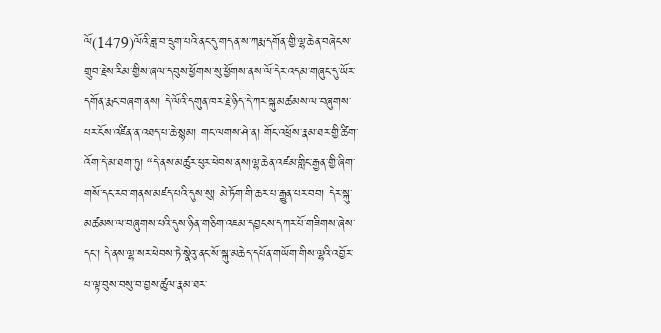ལོ(1479)ལོའི་ཟླ་བ་དྲུག་པའི་ནང་དུ་གདན་ས་ཀརྨ་དགོན་གྱི་ལྷ་ཆེན་བཞེངས་གྲུབ་རྗེས་རིམ་གྱིས་ཞལ་དབུས་ཕྱོགས་སུ་ཕྱོགས་ནས་ལོ་དེར་འདམ་གཞུང་དུ་ཡོར་དགོན་རྨང་བཞག་ནས། དེ་ལོའི་དགུན་ཁར་རྗེ་ཉིད་དེ་ཀར་སྐུ་མཚམས་ལ་བཞུགས་པར་ངོས་འཛིན་ན་འཐད་པ་ཆེ་སྙམ། གང་ལགས་ཤེ་ན། གོང་འཕྲོས་རྣམ་ཐར་གྱི་ཚིག་འོག་དེ་མ་ཐག་ཏུ། “དེ་ནས་མཚུར་ཕུར་ཕེབས་ནས།ལྷ་ཆེན་འཛམ་གླིང་རྒྱན་གྱི་ཞིག་གསོ་དང་རབ་གནས་མཛད་པའི་དུས་སུ། མེ་ཏོག་གི་ཆར་པ་རྒྱུན་པར་བབ། དེར་སྐུ་མཚམས་ལ་བཞུགས་པའི་དུས་ཉིན་གཅིག་འཇམ་དབྱངས་དཀར་པོ་གཟིགས་ཞེས་དང་། དེ་ནས་ལྷ་སར་ཕེབས་ཏེ་སྣེའུ་ནང་སོ་སྐུ་མཆེད་དཔོན་གཡོག་གིས་ལྷའི་འབྱོར་པ་ལྟ་བུས་བསུ་བ་བྱས་ཚུལ་རྣམ་ཐར་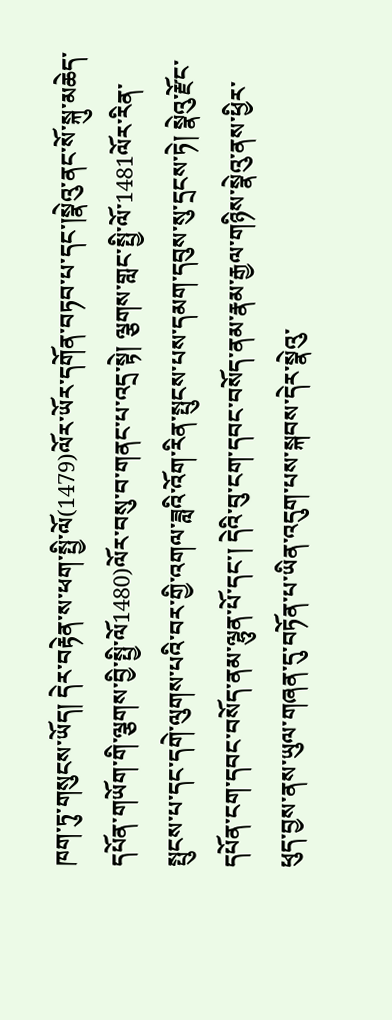ཁག་ཏུ་གསུངས་ཡོད། དེར་བརྟེན་ས་ཕག་སྤྱི་ལོ(1479)ལོར་ཡོར་དགོན་བཏབ་པ་དང་།སྣེའུ་ནང་སོ་སྐུ་མཆེད་དཔོན་གཡོག་གི་ལྕགས་བྱི་སྤྱི་ལོ1480)ལོར་བསུ་བ་གནང་པ་འདྲ་སྟེ། ལྕགས་གླང་སྤྱི་ལོ་1481ལོར་རིན་སྤུངས་པ་དང་དགེ་ལུགས་པའི་བར་གྱི་འགལ་ཟླའི་འོག་རིན་སྤུངས་པས་དམག་དབུས་སུ་དྲངས་ཏེ། སྣེའུ་རྫོང་དཔོན་ངག་དབང་བསོད་ནམ་ལྷུན་པོ་དང་། དེའི་བུ་ངག་དབང་བསོད་ནམ་རྣམ་རྒྱལ་གཉིས་སྣེའུ་ནས་ཕྱིར་ཕུད་བྱས་ནས་ཡུལ་གཞན་དུ་བཏོན་པ་ཡིན་འདུག་པས་སྐབས་དེར་སྣེའུ་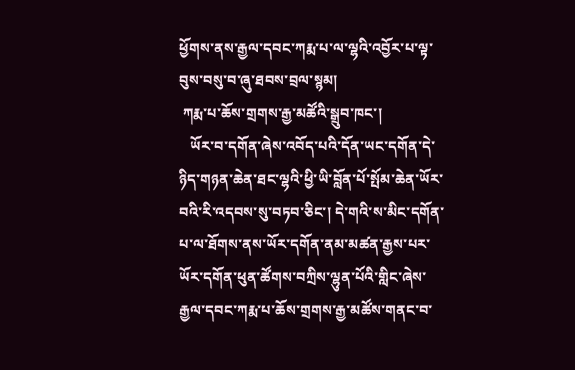ཕྱོགས་ནས་རྒྱལ་དབང་ཀརྨ་པ་ལ་ལྷའི་འབྱོར་པ་ལྟ་བུས་བསུ་བ་ཞུ་ཐབས་བྲལ་སྙམ།
 ཀརྨ་པ་ཆོས་གྲགས་རྒྱ་མཚོའི་སྒྲུབ་ཁང་།
   ཡོར་བ་དགོན་ཞེས་འབོད་པའི་དོན་ཡང་དགོན་དེ་ཉིད་གཉན་ཆེན་ཐང་ལྷའི་ཕྱི་ཡི་བློན་པོ་སྤོམ་ཆེན་ཡོར་བའི་རི་འདབས་སུ་བཏབ་ཅིང་། དེ་གའི་ས་མིང་དགོན་པ་ལ་ཐོགས་ནས་ཡོར་དགོན་ནམ་མཚན་རྒྱས་པར་ཡོར་དགོན་ཕུན་ཚོགས་བཀྲིས་ལྷུན་པོའི་གླིང་ཞེས་རྒྱལ་དབང་ཀརྨ་པ་ཆོས་གྲགས་རྒྱ་མཚོས་གནང་བ་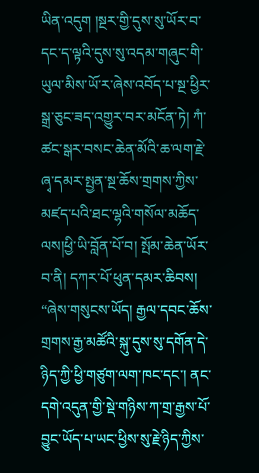ཡིན་འདུག །སྔར་གྱི་དུས་སུ་ཡོར་བ་དང་ད་ལྟའི་དུས་སུ་འདམ་གཞུང་གི་ཡུལ་མིས་ཡོ་ར་ཞེས་འབོད་པ་སྔ་ཕྱིར་སྒྲ་ཅུང་ཟད་འགྱུར་བར་མངོན་ཏེ། ཀཾ་ཚང་སྒར་བསང་ཆེན་མོའི་ཆ་ལག་རྗེ་ཞྭ་དམར་སྤྱན་སྔ་ཆོས་གྲགས་ཀྱིས་མཛད་པའི་ཐང་ལྷའི་གསོལ་མཆོད་ལས།ཕྱི་ཡི་བློན་པོ་བ། སྤོམ་ཆེན་ཡོར་བ་ནི། དཀར་པོ་ཕུན་དམར་ཆིབས། “ཞེས་གསུངས་ཡོད། རྒྱལ་དབང་ཆོས་གྲགས་རྒྱ་མཚོའི་སྐུ་དུས་སུ་དགོན་དེ་ཉིད་ཀྱི་ཕྱི་གཙུག་ལག་ཁང་དང་། ནང་དགེ་འདུན་གྱི་སྡེ་གཉིས་ཀ་གྲ་རྒྱས་པོ་བྱུང་ཡོད་པ་ཡང་ཕྱིས་སུ་རྗེ་ཉིད་ཀྱིས་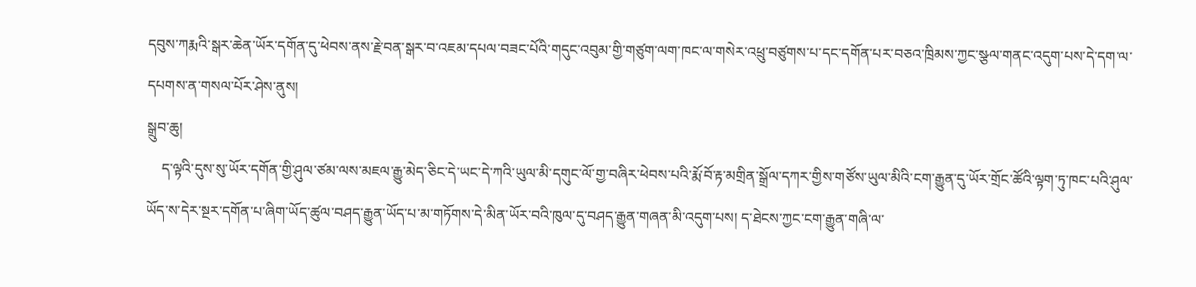དབུས་ཀརྨའི་སྒར་ཆེན་ཡོར་དགོན་དུ་ཕེབས་ནས་རྗེ་བན་སྒར་བ་འཇམ་དཔལ་བཟང་པོའི་གདུང་འབུམ་གྱི་གཙུག་ལག་ཁང་ལ་གསེར་འཕྲུ་བཙུགས་པ་དང་དགོན་པར་བཅའ་ཁྲིམས་ཀྱང་སྩལ་གནང་འདུག་པས་དེ་དག་ལ་དཔགས་ན་གསལ་པོར་ཤེས་ནུས།
སྒྲུབ་ཆུ།
    ད་ལྟའི་དུས་སུ་ཡོར་དགོན་གྱི་ཤུལ་ཙམ་ལས་མཇལ་རྒྱུ་མེད་ཅིང་དེ་ཡང་དེ་ཀའི་ཡུལ་མི་དགུང་ལོ་གྱ་བཞིར་ཕེབས་པའི་རྨོ་བོ་རྟ་མགྲིན་སྒྲོལ་དཀར་གྱིས་གཙོས་ཡུལ་མིའི་ངག་རྒྱུན་དུ་ཡོར་གྲོང་ཚོའི་ལྟག་ཏུ་ཁང་པའི་ཤུལ་ཡོད་ས་དེར་སྔར་དགོན་པ་ཞིག་ཡོད་ཚུལ་བཤད་རྒྱུན་ཡོད་པ་མ་གཏོགས་དེ་མིན་ཡོར་བའི་ཁུལ་དུ་བཤད་རྒྱུན་གཞན་མི་འདུག་པས། ད་ཐེངས་ཀྱང་ངག་རྒྱུན་གཞི་ལ་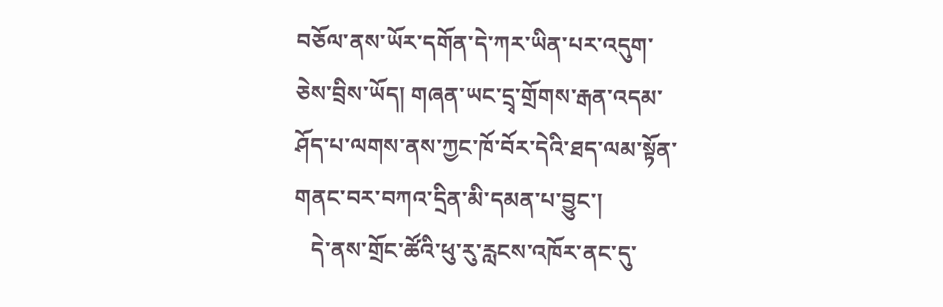བཅོལ་ནས་ཡོར་དགོན་དེ་ཀར་ཡིན་པར་འདུག་ཅེས་བྲིས་ཡོད། གཞན་ཡང་དྲྭ་གྲོགས་རྒན་འདམ་ཤོད་པ་ལགས་ནས་ཀྱང་ཁོ་བོར་དེའི་ཐད་ལམ་སྟོན་གནང་བར་བཀའ་དྲིན་མི་དམན་པ་བྱུང་།
   དེ་ནས་གྲོང་ཚོའི་ཕུ་རུ་རླངས་འཁོར་ནང་དུ་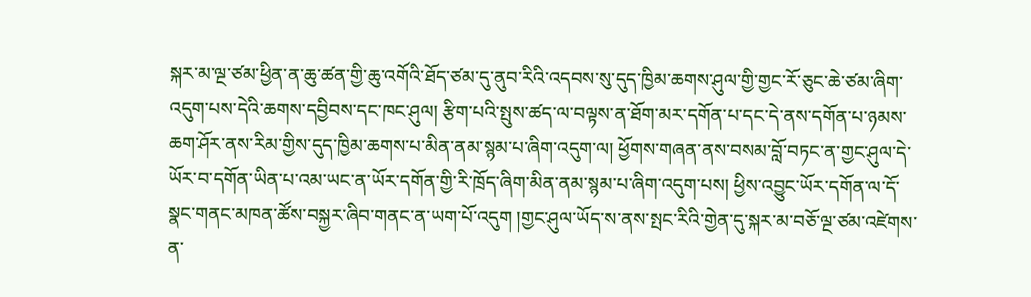སྐར་མ་ལྔ་ཙམ་ཕྱིན་ན་ཆུ་ཚན་གྱི་ཆུ་འགོའི་ཐོད་ཙམ་དུ་ནུབ་རིའི་འདབས་སུ་དུད་ཁྱིམ་ཆགས་ཤུལ་གྱི་གྱང་རོ་ཅུང་ཆེ་ཙམ་ཞིག་འདུག་པས་དེའི་ཆགས་དབྱིབས་དང་ཁང་ཤུལ། རྩིག་པའི་སྤུས་ཚད་ལ་བལྟས་ན་ཐོག་མར་དགོན་པ་དང་དེ་ནས་དགོན་པ་ཉམས་ཆག་ཤོར་ནས་རིམ་གྱིས་དུད་ཁྱིམ་ཆགས་པ་མིན་ནམ་སྙམ་པ་ཞིག་འདུག་ལ། ཕྱོགས་གཞན་ནས་བསམ་བློ་བཏང་ན་གྱང་ཤུལ་དེ་ཡོར་བ་དགོན་ཡིན་པ་འམ་ཡང་ན་ཡོར་དགོན་གྱི་རི་ཁྲོད་ཞིག་མིན་ནམ་སྙམ་པ་ཞིག་འདུག་པས། ཕྱིས་འབྱུང་ཡོར་དགོན་ལ་དོ་སྣང་གནང་མཁན་ཚོས་བསྐྱར་ཞིབ་གནང་ན་ཡག་པོ་འདུག །གྱང་ཤུལ་ཡོད་ས་ནས་སྤང་རིའི་གྱེན་དུ་སྐར་མ་བཅོ་ལྔ་ཙམ་འཛེགས་ན་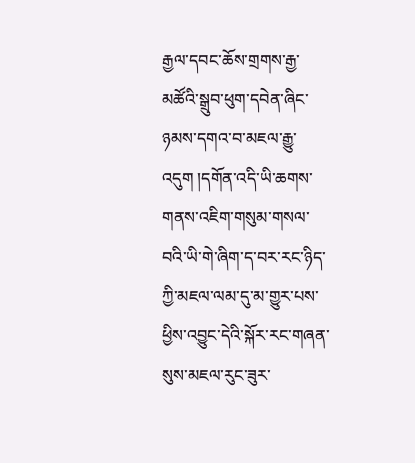རྒྱལ་དབང་ཆོས་གྲགས་རྒྱ་མཚོའི་སྒྲུབ་ཕུག་དབེན་ཞིང་ཉམས་དགའ་བ་མཇལ་རྒྱུ་འདུག །དགོན་འདི་ཡི་ཆགས་གནས་འཇིག་གསུམ་གསལ་བའི་ཡི་གེ་ཞིག་ད་བར་རང་ཉིད་ཀྱི་མཇལ་ལམ་དུ་མ་གྱུར་པས་ཕྱིས་འབྱུང་དེའི་སྐོར་རང་གཞན་སུས་མཇལ་རུང་ཟུར་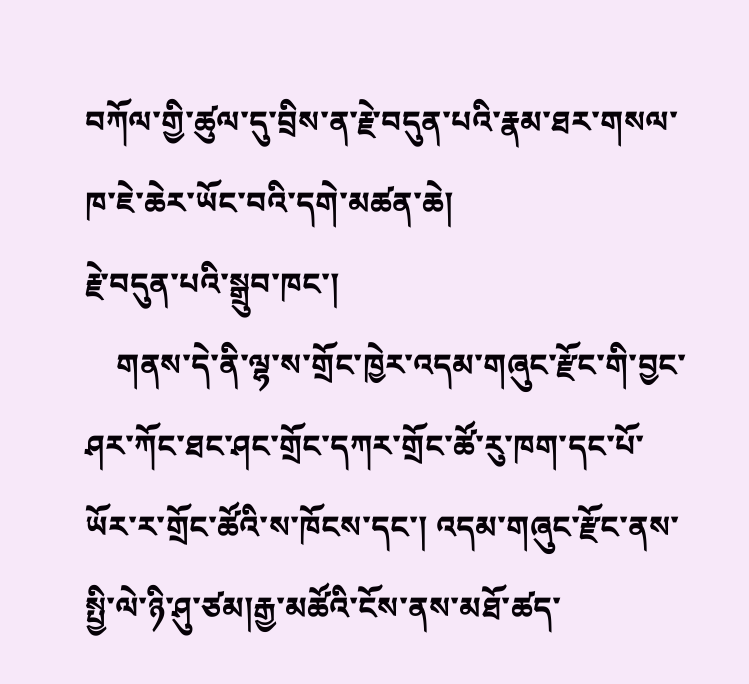བཀོལ་གྱི་ཚུལ་དུ་བྲིས་ན་རྗེ་བདུན་པའི་རྣམ་ཐར་གསལ་ཁ་ཇེ་ཆེར་ཡོང་བའི་དགེ་མཚན་ཆེ།
རྗེ་བདུན་པའི་སྒྲུབ་ཁང་།
    གནས་དེ་ནི་ལྷ་ས་གྲོང་ཁྱེར་འདམ་གཞུང་རྫོང་གི་བྱང་ཤར་ཀོང་ཐང་ཤང་གྲོང་དཀར་གྲོང་ཚོ་རུ་ཁག་དང་པོ་ཡོར་ར་གྲོང་ཚོའི་ས་ཁོངས་དང་། འདམ་གཞུང་རྫོང་ནས་སྤྱི་ལེ་ཉི་ཤུ་ཙམ།རྒྱ་མཚོའི་ངོས་ནས་མཐོ་ཚད་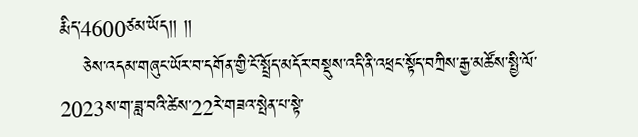རྨིད་4600ཙམ་ཡོད།། །།
    ཅེས་འདམ་གཞུང་ཡོར་བ་དགོན་གྱི་ངོ་སྤྲོད་མདོར་བསྡུས་འདི་ནི་འཕྲང་སྟོད་བཀྲིས་རྒྱ་མཚོས་སྤྱི་ལོ་2023ས་ག་ཟླ་བའི་ཚེས་22རེ་གཟའ་སྤེན་པ་སྟེ་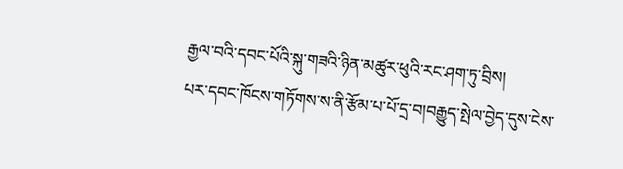རྒྱལ་བའི་དབང་པོའི་སྐུ་གཟའི་ཉིན་མཚུར་ཕུའི་རང་ཤག་ཏུ་བྲིས།
པར་དབང་ཁོངས་གཏོགས་ས་ནི་རྩོམ་པ་པོ་དྲ་བ།བརྒྱུད་སྤེལ་བྱེད་དུས་ངེས་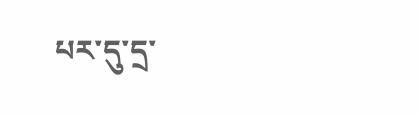པར་དུ་དྲ་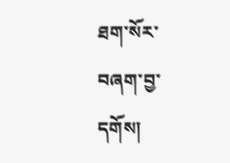ཐག་སོར་བཞག་བྱ་དགོས།